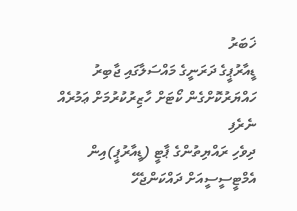ޚަބަރު
ޑީއާރުޕީގެ ދަރަނީގެ މައްސަލާގައި ޖާބިރު ހައްޔަރުކޮށްގެން ކޯޓަށް ހާޒިރުކުރުމަށް ޢަމުރެއް ނެރެފި
ދިވެހި ރައްޔިތުންގެ ޕާޓީ (ޑީއާރުޕީ)އިން އެމްޓީސީސީއަށް ދައްކަންޖެހޭ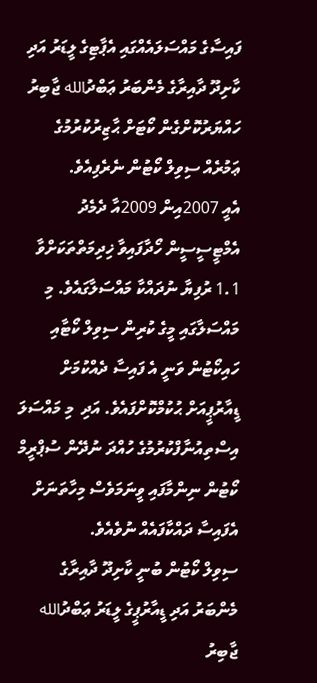ފައިސާގެ މައްސަލައެއްގައި އެޕާޓިގެ ލީޑަރު އަދި ކާށިދޫ ދާއިރާގެ މެންބަރު ޢަބްދުالله ޖާބިރު ހައްޔަރުކޮށްގެން ކޯޓަށް ޙާޒިރުކުރުމުގެ ޢަމުރެއް ސިވިލް ކޯޓުން ނެރެފިއެވެ.
އެއީ 2007އިން 2009އާ ދެމެދު އެމްޓީސީސީން ހޯދާފައިވާ ޚިދިމަތްތަކަށްވާ 1.1 ރުފިޔާ ނުދައްކާ މައްސަލާގައެވެ. މި މައްސަލާގައި މީގެ ކުރިން ސިވިލް ކޯޓާއި ހައިކޯޓުން ވަނީ އެ ފައިސާ ދެއްކުމަށް ޑީއާރުޕީއަށް ޙުކުމްކޮށްފައެވެ. އަދި  މި މައްސަލަ އިސްތިއުނާފްކުރުމުގެ ހުއްދަ ނުދޭން ސުޕްރީމް ކޯޓުން ނިންމާފައި ވީނަމަވެސް މިހާތަނަށް އެފައިސާ ދައްކާފައެއް ނުވެއެވެ.
ސިވިލް ކޯޓުން ބުނީ ކާށިދޫ ދާއިރާގެ މެންބަރު އަދި ޑީއާރުޕީގެ ލީޑަރު ޢަބްދުالله ޖާބިރު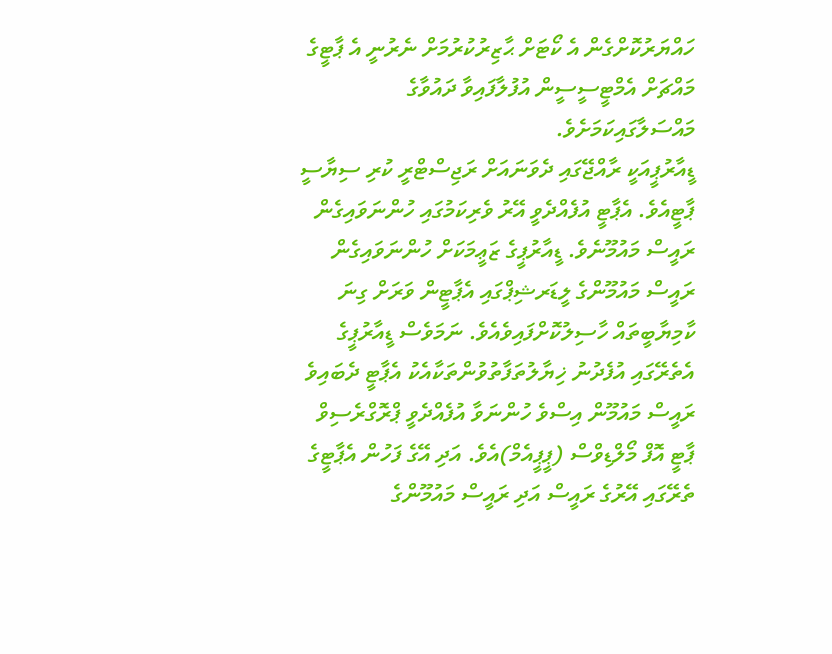ހައްޔަރުކޮށްގެން އެ ކޯޓަށް ޙާޒިރުކުރުމަށް ނެރުނީ އެ ޕާޓީގެ މައްޗަށް އެމްޓީސީސީން އުފުލާފައިވާ ދައުވާގެ މައްސަލާގައިކަމަށެވެ.
ޑީއާރުޕީއަކީ ރާއްޖޭގައި ދެވަނައަށް ރަޖިސްޓްރީ ކުރި ސިޔާސީ ޕާޓީއެވެ. އެޕާޓީ އުފެއްދެވީ އޭރު ވެރިކަމުގައި ހުންނަވައިގެން ރައީސް މައުމޫނެވެ. ޑީއާރުޕީގެ ޒަޢީމަކަށް ހުންނަވައިގެން ރައީސް މައުމޫންގެ ލީޑަރޝިޕްގައި އެޕާޓީން ވަރަށް ގިނަ ކާމިޔާބީތައް ހާސިލުކޮށްފައިވެއެވެ. ނަމަވެސް ޑީއާރުޕީގެ އެތެރޭގައި އުފެދުނު ޚިޔާލުތަފާތުވުންތަކާއެކު އެޕާޓީ ދެބައިވެ ރައީސް މައުމޫން އިސްވެ ހުންނަވާ އުފެއްދެވީ ޕްރޮގްރެސިވް ޕާޓީ އޮފް މޯލްޑިވްސް (ޕީޕީއެމް)އެވެ. އަދި އޭގެ ފަހުން އެޕާޓީގެ ތެރޭގައި އޭރުގެ ރައީސް އަދި ރައީސް މައުމޫންގެ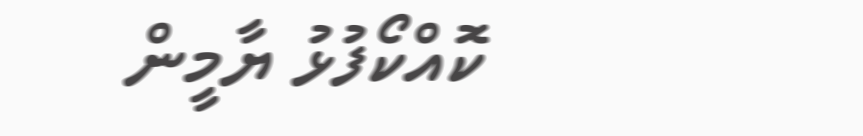ކޮއްކޯފުޅު ޔާމީން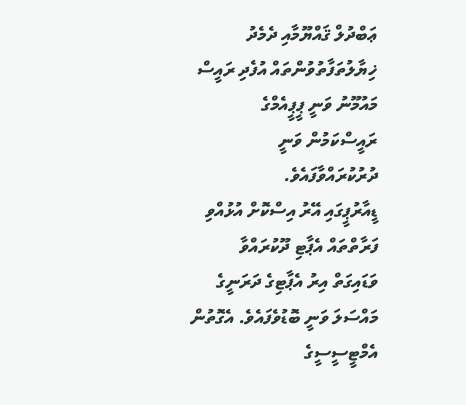ޢަބްދުލް ޤައްޔޫމާއި ދެމެދު ޚިޔާލުތަފާތުވުންތައް އުފެދި ރައީސް މައުމޫނު ވަނީ ޕީޕީއެމްގެ ރައީސްކަމުން ވަނީ ދުރުކުރައްވާފައެވެ.
ޑީއާރުޕީގައި އޭރު އިސްކޮށް އުޅުއްވި ފަރާތްތައް އެޕާޓި ދޫކުރައްވާ ވަޑައިގަތް އިރު އެޕާޓިގެ ދަރަނީގެ މައްސަލަ ވަނީ ބޮޑުވެފައެވެ. އެގޮތުން އެމްޓީސީސީގެ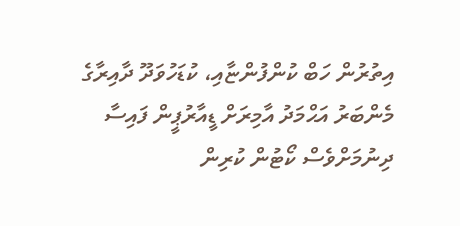އިތުރުން ހަބް ކުންފުންޏާއި، ކުޑަހުވަދޫ ދާއިރާގެ މެންބަރު އަޙްމަދު އާމިރަށް ޑީއާރުޕީން ފައިސާ ދިނުމަށްވެސް ކޯޓުން ކުރިން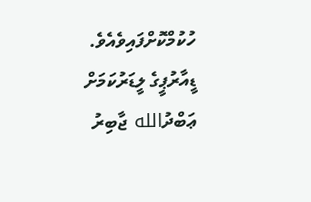ހުކުމްކޮށްފައިވެއެވެ.
ޑީއާރުޕީގެ ލީޑަރުކަމަށް ޢަބްދުالله ޖާބިރު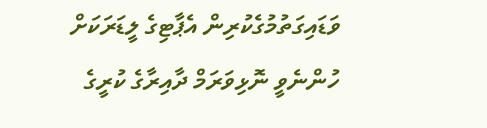ވަޑައިގަތުމުގެކުރިން އެޕާޓިގެ ލީޑަރަކަށް ހުންނެވީ ނޮޅިވަރަމް ދާއިރާގެ ކުރީގެ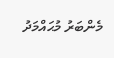މެންބަރު މުޙައްމަދު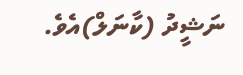ނަޝީދު (ކާނަލް)އެވެ.